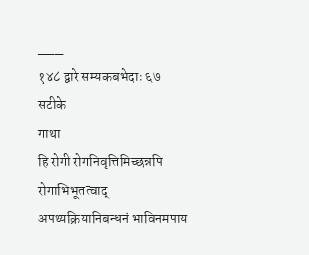___
१४८ द्वारे सम्यकबभेदाः ६७
सटीके
गाथा
हि रोगी रोगनिवृत्तिमिच्छन्नपि रोगाभिभूतत्वाद् अपथ्यक्रियानिबन्धनं भाविनमपाय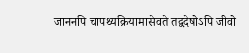जाननपि चापथ्यक्रियामासेवते तद्वदेषोऽपि जीवो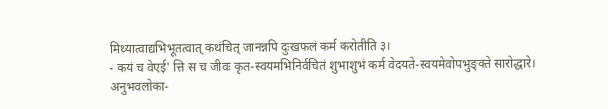मिथ्यात्वाद्यभिभूतत्वात् कथंचित् जानन्नपि दुःखफलं कर्म करोतीति ३।
- कयं च वेएई' त्ति स च जीवः कृत-स्वयमभिनिर्वचितं शुभाशुभं कर्म वेदयते-स्वयमेवोपभुङ्क्ते सारोद्धारे।
अनुभवलोका-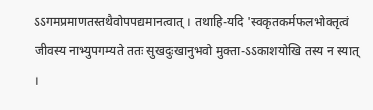ऽऽगमप्रमाणतस्तथैवोपपद्यमानत्वात् । तथाहि-यदि 'स्वकृतकर्मफलभोक्तृत्वं जीवस्य नाभ्युपगम्यते ततः सुखदुःखानुभवो मुक्ता-ऽऽकाशयोखि तस्य न स्यात् ।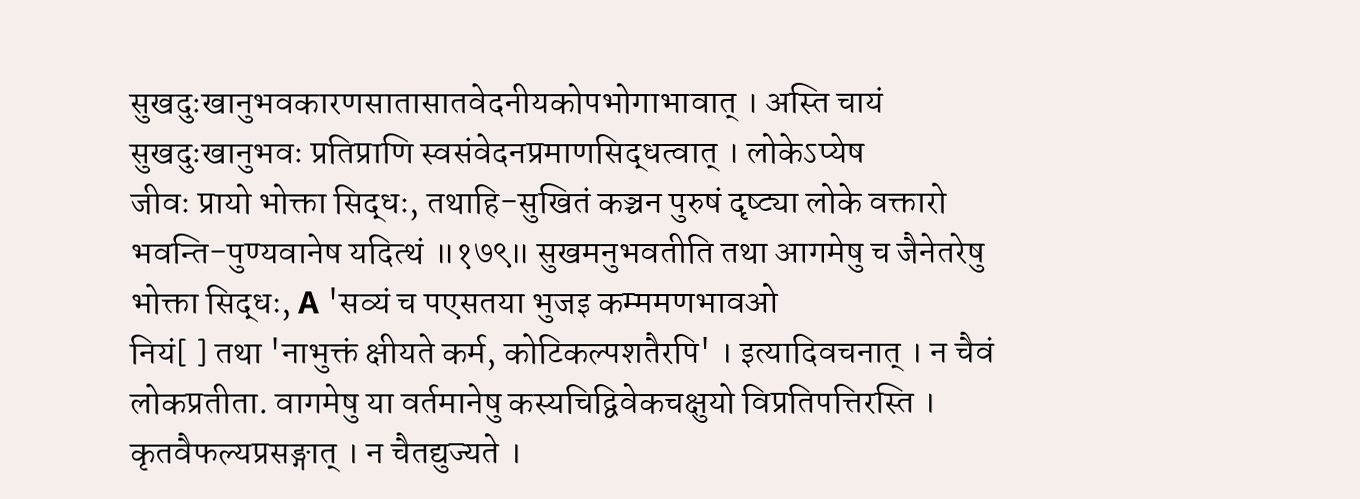सुखदुःखानुभवकारणसातासातवेदनीयकोपभोगाभावात् । अस्ति चायं सुखदुःखानुभवः प्रतिप्राणि स्वसंवेदनप्रमाणसिद्धत्वात् । लोकेऽप्येष
जीवः प्रायो भोक्ता सिद्धः, तथाहि-सुखितं कञ्चन पुरुषं दृष्ट्या लोके वक्तारो भवन्ति-पुण्यवानेष यदित्थं ॥१७९॥ सुखमनुभवतीति तथा आगमेषु च जैनेतरेषु भोक्ता सिद्धः, A 'सव्यं च पएसतया भुजइ कम्ममणभावओ
नियं[ ] तथा 'नाभुक्तं क्षीयते कर्म, कोटिकल्पशतैरपि' । इत्यादिवचनात् । न चैवं लोकप्रतीता. वागमेषु या वर्तमानेषु कस्यचिद्विवेकचक्षुयो विप्रतिपत्तिरस्ति । कृतवैफल्यप्रसङ्गात् । न चैतद्युज्यते ।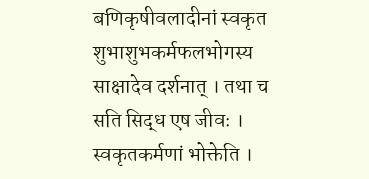बणिकृषीवलादीनां स्वकृत शुभाशुभकर्मफलभोगस्य साक्षादेव दर्शनात् । तथा च सति सिद्ध एष जीवः । स्वकृतकर्मणां भोक्तेति ।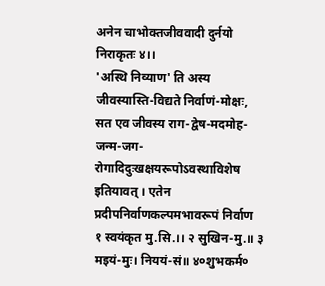अनेन चाभोक्तजीववादी दुर्नयो निराकृतः ४।।
'अस्थि निव्याण' ति अस्य जीवस्यास्ति-विद्यते निर्वाणं-मोक्षः, सत एव जीवस्य राग-द्वेष-मदमोह-जन्म-जग-रोगादिदुःखक्षयरूपोऽवस्थाविशेष इतियावत् । एतेन प्रदीपनिर्वाणकल्पमभावरूपं निर्वाण
१ स्वयंकृत मु.सि.।। २ सुखिन-मु.॥ ३ मइयं-मुः। निययं-सं॥ ४०शुभकर्म०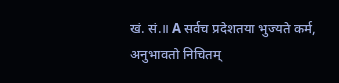खं. सं.॥ A सर्वच प्रदेशतया भुज्यते कर्म, अनुभावतो निचितम्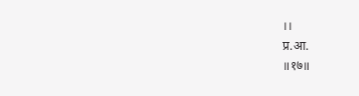।।
प्र.आ.
॥१७॥